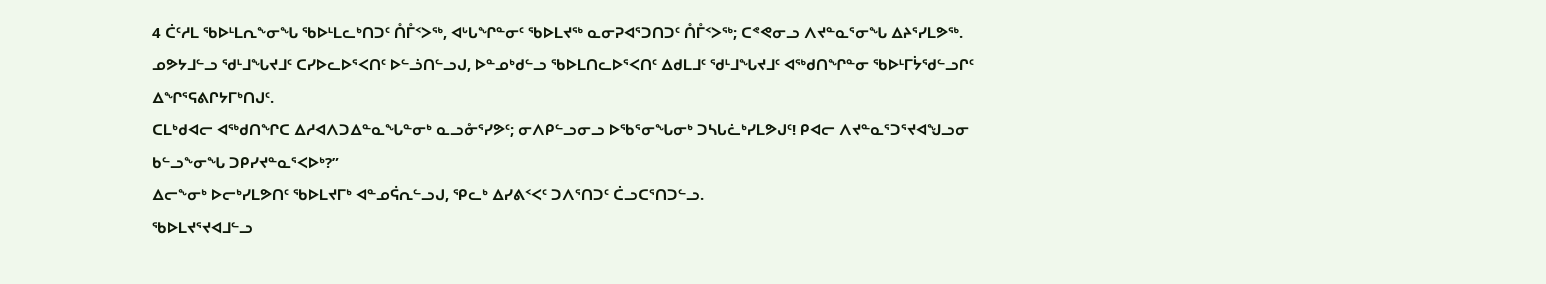4 ᑖᑦᓱᒪ ᖃᐅᒻᒪᕆᖕᓂᖓ ᖃᐅᒻᒪᓚᒃᑎᑐᑦ ᑍᒤᑉᐳᖅ, ᐊᒡᒐᖏᓐᓂᑦ ᖃᐅᒪᔪᖅ ᓇᓂᕈᐊᕐᑐᑎᑐᑦ ᑍᒤᑉᐳᖅ; ᑕᕝᕙᓂᓗ ᐱᔪᓐᓇᕐᓂᖓ ᐃᔨᕐᓯᒪᕗᖅ.
ᓄᕗᔭᒧᓪᓗ ᖁᒻᒧᖓᔪᒧᑦ ᑕᓯᐅᓚᐅᕐᐸᑎᑦ ᐅᓪᓘᑎᓪᓗᒍ, ᐅᓐᓄᒃᑯᓪᓗ ᖃᐅᒪᑎᓚᐅᕐᐸᑎᑦ ᐃᑯᒪᒧᑦ ᖁᒻᒧᖓᔪᒧᑦ ᐊᖅᑯᑎᖏᓐᓂ ᖃᐅᒻᒥᔮᖁᓪᓗᒋᑦ ᐃᖏᕐᕋᕕᒋᔭᒥᒃᑎᒍᑦ.
ᑕᒪᒃᑯᐊᓕ ᐊᖅᑯᑎᖏᑕ ᐃᓱᐊᐱᑐᐃᓐᓇᖓᓐᓂᒃ ᓇᓗᓁᕐᓯᕗᑦ; ᓂᐱᑭᓪᓗᓂᓗ ᐅᖃᕐᓂᖓᓂᒃ ᑐᓴᒐᓛᒃᓯᒪᕗᒍᑦ! ᑭᐊᓕ ᐱᔪᓐᓇᕐᑐᕐᔪᐊᖑᓗᓂ ᑲᓪᓗᖕᓂᖓ ᑐᑭᓯᔪᓐᓇᕐᐸᐅᒃ?”
ᐃᓕᖕᓂᒃ ᐅᓕᒃᓯᒪᕗᑎᑦ ᖃᐅᒪᔪᒥᒃ ᐊᓐᓄᕌᕆᓪᓗᒍ, ᕿᓚᒃ ᐃᓯᕕᑉᐸᑦ ᑐᐱᕐᑎᑐᑦ ᑖᓗᑕᕐᑎᑐᓪᓗ.
ᖃᐅᒪᔪᕐᔪᐊᒧᓪᓗ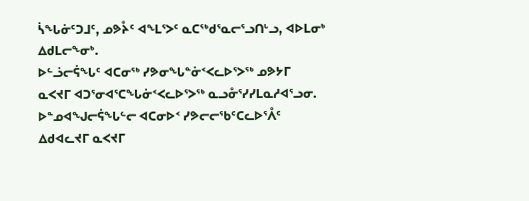ᓵᖓᓃᑦᑐᒧᑦ, ᓄᕗᔧᑦ ᐊᖕᒪᕐᐳᑦ ᓇᑕᖅᑯᕐᓇᓕᕐᓗᑎᒡᓗ, ᐊᐅᒪᓂᒃ ᐃᑯᒪᓕᖕᓂᒃ.
ᐅᓪᓘᓕᕌᖓᑦ ᐊᑕᓂᖅ ᓯᕗᓂᖓᓐᓃᑉᐸᓚᐅᕐᐳᖅ ᓄᕗᔭᒥ ᓇᐸᔪᒥ ᐊᑐᕐᓂᐊᕐᑕᖓᓃᑉᐸᓚᐅᕐᐳᖅ ᓇᓗᓁᕐᓯᓯᒪᓇᓱᐊᕐᓗᓂ. ᐅᓐᓄᐊᖑᓕᕌᖓᓪᓕ ᐊᑕᓂᐅᑉ ᓯᕗᓕᓕᖃᑦᑕᓚᐅᕐᐰᑦ ᐃᑯᐊᓚᔪᒥ ᓇᐸᔪᒥ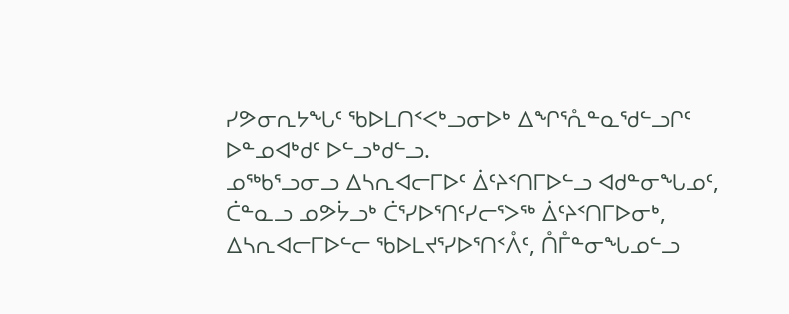ᓯᕗᓂᕆᔭᖓᑦ ᖃᐅᒪᑎᑉᐸᒃᓗᓂᐅᒃ ᐃᖏᕐᕅᓐᓇᖁᓪᓗᒋᑦ ᐅᓐᓄᐊᒃᑯᑦ ᐅᓪᓗᒃᑯᓪᓗ.
ᓄᖅᑲᕐᓗᓂᓗ ᐃᓴᕆᐊᓕᒥᐅᑦ ᐄᑦᔨᑉᑎᒥᐅᓪᓗ ᐊᑯᓐᓂᖓᓄᑦ, ᑖᓐᓇᓗ ᓄᕗᔮᓗᒃ ᑖᕐᓯᐅᕐᑎᑦᓯᓕᕐᐳᖅ ᐄᑦᔨᑉᑎᒥᐅᓂᒃ, ᐃᓴᕆᐊᓕᒥᐅᓪᓕ ᖃᐅᒪᔪᕐᓯᐅᕐᑎᑉᐰᑦ, ᑍᒤᓐᓂᖓᓄᓪᓗ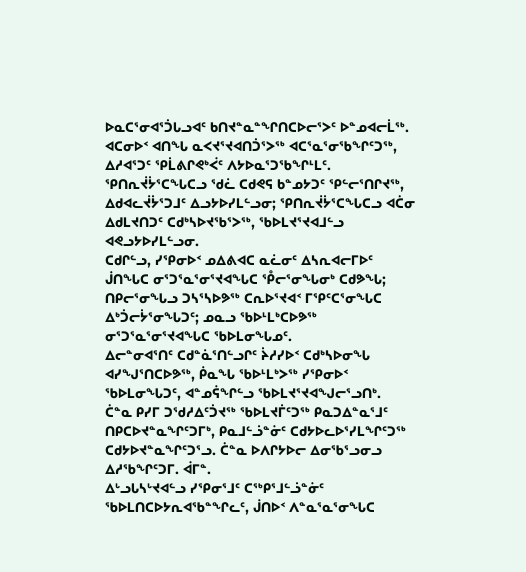ᐅᓇᑕᕐᓂᐊᕐᑑᒐᓗᐊᑦ ᑲᑎᔪᓐᓇᓐᖏᑎᑕᐅᓕᕐᐳᑦ ᐅᓐᓄᐊᓕᒫᖅ.
ᐊᑕᓂᐅᑉ ᐊᑎᖓ ᓇᐸᔪᕐᔪᐊᑎᑑᕐᐳᖅ ᐊᑕᕐᓇᕐᓂᖃᖏᑦᑐᖅ, ᐃᓱᐊᕐᑐᑦ ᕿᒫᕕᒋᕙᒃᐹᑦ ᐱᔭᐅᓇᕐᑐᖃᖏᒻᒪᑦ.
ᕿᑎᕆᔫᔮᕐᑕᖓᑕᓗ ᖁᓛ ᑕᑯᕙᕋ ᑲᓐᓄᔭᑐᑦ ᕿᓪᓕᕐᑎᒋᔪᖅ, ᐃᑯᐊᓚᔫᔮᕐᑐᒧᑦ ᐃᓗᔭᐅᓯᒪᓪᓗᓂ; ᕿᑎᕆᔫᔮᕐᑕᖓᑕᓗ ᐊᑖᓂ ᐃᑯᒪᔪᑎᑐᑦ ᑕᑯᒃᓴᐅᔪᖃᕐᐳᖅ, ᖃᐅᒪᔪᕐᔪᐊᒧᓪᓗ ᐊᕙᓗᔭᐅᓯᒪᓪᓗᓂ.
ᑕᑯᒋᓪᓗ, ᓯᕿᓂᐅᑉ ᓄᐃᕕᐊᑕ ᓇᓛᓂᑦ ᐃᓴᕆᐊᓕᒥᐅᑦ ᒎᑎᖓᑕ ᓂᕐᑐᕐᓇᕐᓂᕐᔪᐊᖓᑕ ᕾᓕᕐᓂᖓᓂᒃ ᑕᑯᕗᖓ; ᑎᑭᓕᕐᓂᖓᓗ ᑐᓴᕐᓴᐅᕗᖅ ᑕᕆᐅᕐᔪᐊᑉ ᒥᕿᑦᑕᕐᓂᖓᑕ ᐃᒃᑑᓕᔮᕐᓂᖓᑐᑦ; ᓄᓇᓗ ᖃᐅᒻᒪᒃᑕᐅᕗᖅ ᓂᕐᑐᕐᓇᕐᓂᕐᔪᐊᖓᑕ ᖃᐅᒪᓂᖓᓄᑦ.
ᐃᓕᓐᓂᐊᕐᑎᑦ ᑕᑯᓐᓈᕐᑎᓪᓗᒋᑦ ᔩᓱᓯᐅᑉ ᑕᑯᒃᓴᐅᓂᖓ ᐊᓯᖑᕐᑎᑕᐅᕗᖅ, ᑮᓇᖓ ᖃᐅᒻᒪᒃᐳᖅ ᓯᕿᓂᐅᑉ ᖃᐅᒪᓂᖓᑐᑦ, ᐊᓐᓄᕌᖏᓪᓗ ᖃᐅᒪᔪᕐᔪᐊᖑᓕᕐᓗᑎᒃ.
ᑖᓐᓇ ᑭᓯᒥ ᑐᖁᓱᐃᑦᑑᔪᖅ ᖃᐅᒪᔪᒦᑦᑐᖅ ᑭᓇᑐᐃᓐᓇᕐᒧᑦ ᑎᑭᑕᐅᔪᓐᓇᖏᑦᑐᒥᒃ, ᑭᓇᒧᓪᓘᓐᓃᑦ ᑕᑯᔭᐅᓚᐅᕐᓯᒪᖏᑦᑐᖅ ᑕᑯᔭᐅᔪᓐᓇᖏᑦᑐᕐᓗ. ᑖᓐᓇ ᐅᐱᒋᔭᐅᓕ ᐃᓂᖃᕐᓗᓂᓗ ᐃᓱᖃᖏᑦᑐᒥ. ᐋᒥᓐ.
ᐃᒡᓗᒐᓴᒡᔪᐊᓪᓗ ᓯᕿᓂᕐᒧᑦ ᑕᖅᑭᕐᒧᓪᓘᓐᓃᑦ ᖃᐅᒪᑎᑕᐅᔭᕆᐊᖃᓐᖏᓚᑦ, ᒎᑎᐅᑉ ᐱᓐᓇᕐᓇᕐᓂᖓᑕ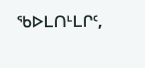ᖃᐅᒪᑎᒻᒪᒋᑦ,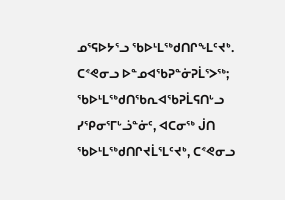ᓄᕐᕋᐅᔭᕐᓗ ᖃᐅᒻᒪᖅᑯᑎᒋᖕᒪᑦᔪᒃ.
ᑕᕝᕙᓂᓗ ᐅᓐᓄᐊᖃᕈᓐᓃᕈᒫᕐᐳᖅ; ᖃᐅᒻᒪᖅᑯᑎᖃᕆᐊᖃᕈᒫᕋᑎᒡᓗ ᓯᕿᓂᕐᒥᒡᓘᓐᓃᑦ, ᐊᑕᓂᖅ ᒎᑎ ᖃᐅᒻᒪᖅᑯᑎᒋᔪᒫᕐᒪᑦᔪᒃ, ᑕᕝᕙᓂᓗ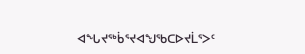ᐊᖓᔪᖅᑳᕐᔪᐊᖑᖃᑕᐅᔪᒫᕐᐳᑦ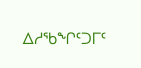ᐃᓱᖃᖏᑦᑐᒥᑦ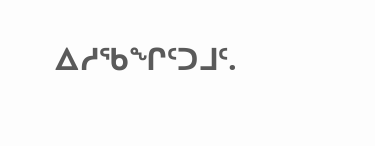ᐃᓱᖃᖏᑦᑐᒧᑦ.